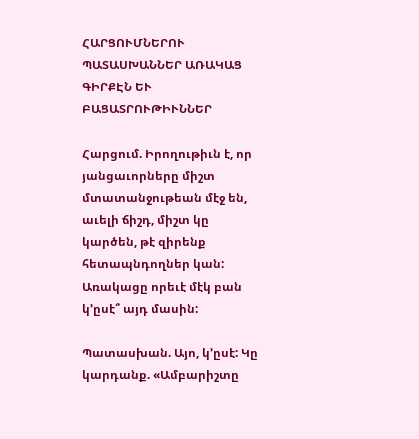ՀԱՐՑՈՒՄՆԵՐՈՒ ՊԱՏԱՍԽԱՆՆԵՐ ԱՌԱԿԱՑ ԳԻՐՔԷՆ ԵՒ ԲԱՑԱՏՐՈՒԹԻՒՆՆԵՐ

Հարցում. Իրողութիւն է, որ յանցաւորները միշտ մտատանջութեան մէջ են, աւելի ճիշդ, միշտ կը կարծեն, թէ զիրենք հետապնդողներ կան: Առակացը որեւէ մէկ բան կ՚ըսէ՞ այդ մասին:

Պատասխան. Այո, կ՚ըսէ: Կը կարդանք. «Ամբարիշտը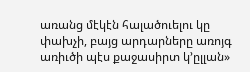առանց մէկէն հալածուելու կը փախչի, բայց արդարները առոյգ առիւծի պէս քաջասիրտ կ՚ըլլան»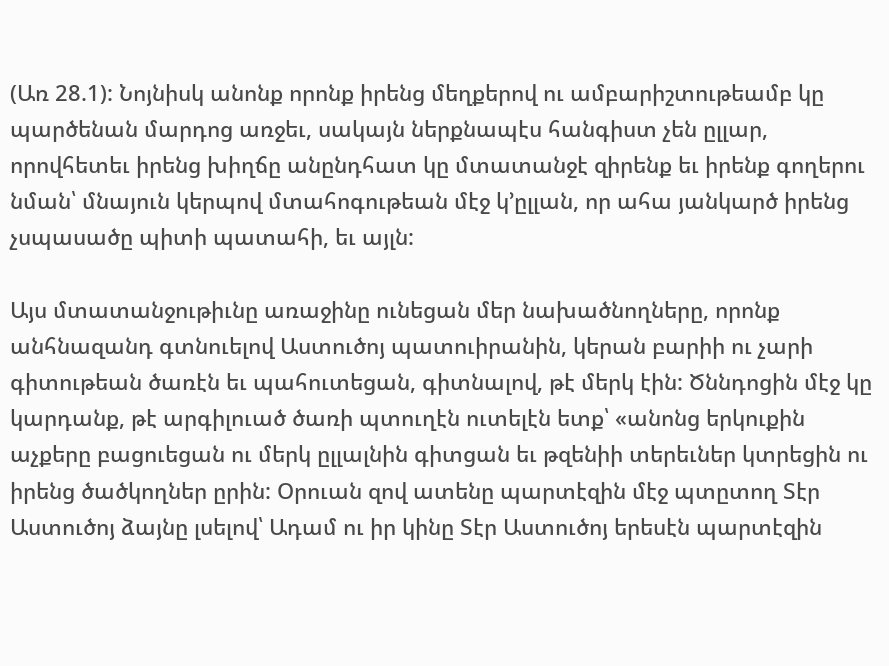(Առ 28.1): Նոյնիսկ անոնք որոնք իրենց մեղքերով ու ամբարիշտութեամբ կը պարծենան մարդոց առջեւ, սակայն ներքնապէս հանգիստ չեն ըլլար, որովհետեւ իրենց խիղճը անընդհատ կը մտատանջէ զիրենք եւ իրենք գողերու նման՝ մնայուն կերպով մտահոգութեան մէջ կ՚ըլլան, որ ահա յանկարծ իրենց չսպասածը պիտի պատահի, եւ այլն:

Այս մտատանջութիւնը առաջինը ունեցան մեր նախածնողները, որոնք անհնազանդ գտնուելով Աստուծոյ պատուիրանին, կերան բարիի ու չարի գիտութեան ծառէն եւ պահուտեցան, գիտնալով, թէ մերկ էին: Ծննդոցին մէջ կը կարդանք, թէ արգիլուած ծառի պտուղէն ուտելէն ետք՝ «անոնց երկուքին աչքերը բացուեցան ու մերկ ըլլալնին գիտցան եւ թզենիի տերեւներ կտրեցին ու իրենց ծածկողներ ըրին: Օրուան զով ատենը պարտէզին մէջ պտըտող Տէր Աստուծոյ ձայնը լսելով՝ Ադամ ու իր կինը Տէր Աստուծոյ երեսէն պարտէզին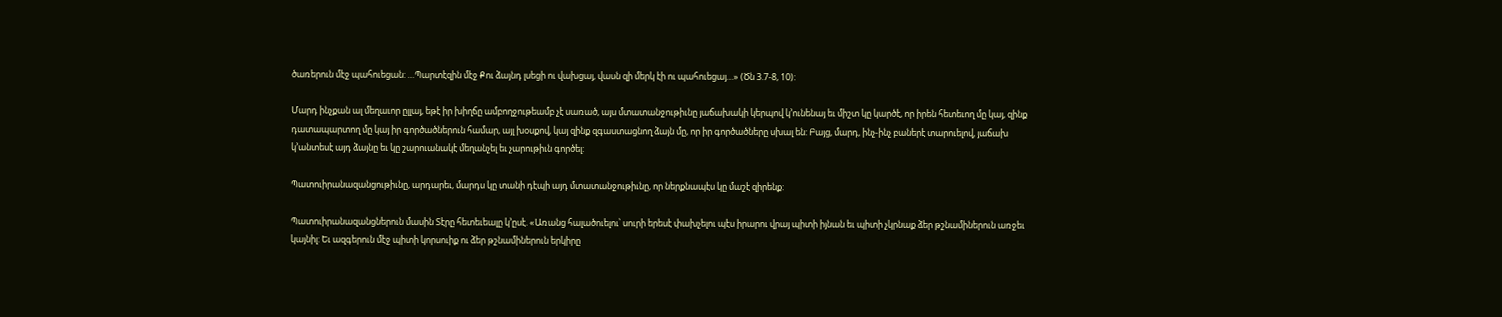ծառերուն մէջ պահուեցան: …Պարտէզին մէջ Քու ձայնդ լսեցի ու վախցայ, վասն զի մերկ էի ու պահուեցայ…» (Ծն 3.7-8, 10):

Մարդ ինչքան ալ մեղաւոր ըլլայ, եթէ իր խիղճը ամբողջութեամբ չէ սառած, այս մտատանջութիւնը յաճախակի կերպով կ՚ունենայ եւ միշտ կը կարծէ, որ իրեն հետեւող մը կայ, զինք դատապարտող մը կայ իր գործածներուն համար, այլ խօսքով, կայ զինք զգաստացնող ձայն մը, որ իր գործածները սխալ են: Բայց, մարդ, ինչ-ինչ բաներէ տարուելով, յաճախ կ՚անտեսէ այդ ձայնը եւ կը շարուանակէ մեղանչել եւ չարութիւն գործել:

Պատուիրանազանցութիւնը, արդարեւ, մարդս կը տանի դէպի այդ մտատանջութիւնը, որ ներքնապէս կը մաշէ զիրենք:

Պատուիրանազանցներուն մասին Տէրը հետեւեալը կ՚ըսէ. «Առանց հալածուելու՝ սուրի երեսէ փախչելու պէս իրարու վրայ պիտի իյնան եւ պիտի չկրնաք ձեր թշնամիներուն առջեւ կայնիլ: Եւ ազգերուն մէջ պիտի կորսուիք ու ձեր թշնամիներուն երկիրը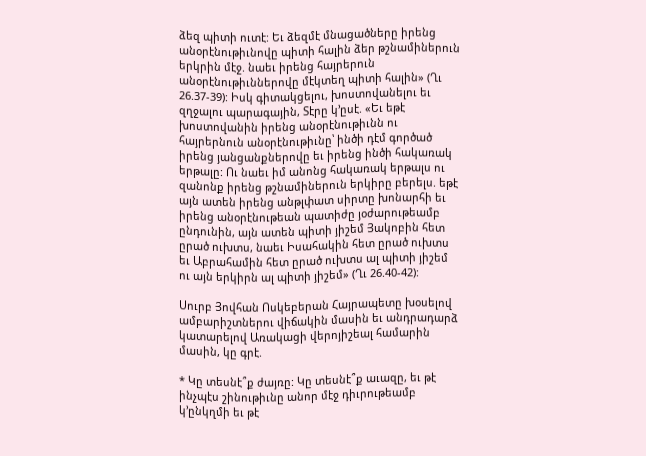ձեզ պիտի ուտէ: Եւ ձեզմէ մնացածները իրենց անօրէնութիւնովը պիտի հալին ձեր թշնամիներուն երկրին մէջ. նաեւ իրենց հայրերուն անօրէնութիւններովը մէկտեղ պիտի հալին» (Ղւ 26.37-39): Իսկ գիտակցելու, խոստովանելու եւ զղջալու պարագային, Տէրը կ՚ըսէ. «Եւ եթէ խոստովանին իրենց անօրէնութիւնն ու հայրերնուն անօրէնութիւնը՝ ինծի դէմ գործած իրենց յանցանքներովը եւ իրենց ինծի հակառակ երթալը: Ու նաեւ իմ անոնց հակառակ երթալս ու զանոնք իրենց թշնամիներուն երկիրը բերելս. եթէ այն ատեն իրենց անթլփատ սիրտը խոնարհի եւ իրենց անօրէնութեան պատիժը յօժարութեամբ ընդունին, այն ատեն պիտի յիշեմ Յակոբին հետ ըրած ուխտս, նաեւ Իսահակին հետ ըրած ուխտս եւ Աբրահամին հետ ըրած ուխտս ալ պիտի յիշեմ ու այն երկիրն ալ պիտի յիշեմ» (Ղւ 26.40-42):

Սուրբ Յովհան Ոսկեբերան Հայրապետը խօսելով ամբարիշտներու վիճակին մասին եւ անդրադարձ կատարելով Առակացի վերոյիշեալ համարին մասին, կը գրէ.

* Կը տեսնէ՞ք ժայռը: Կը տեսնէ՞ք աւազը, եւ թէ ինչպէս շինութիւնը անոր մէջ դիւրութեամբ կ՚ընկղմի եւ թէ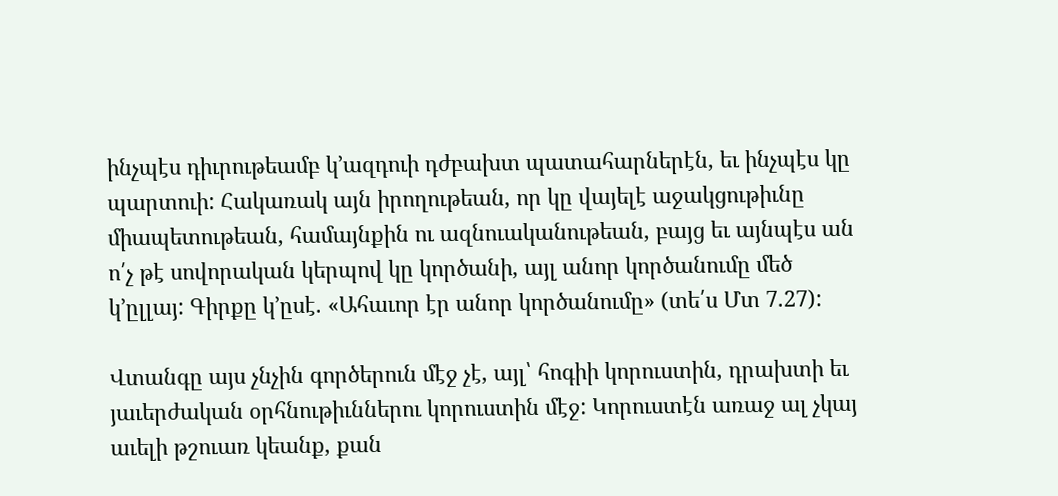ինչպէս դիւրութեամբ կ՚ազդուի դժբախտ պատահարներէն, եւ ինչպէս կը պարտուի: Հակառակ այն իրողութեան, որ կը վայելէ աջակցութիւնը միապետութեան, համայնքին ու ազնուականութեան, բայց եւ այնպէս ան ո՛չ թէ սովորական կերպով կը կործանի, այլ անոր կործանումը մեծ կ՚ըլլայ: Գիրքը կ՚ըսէ. «Ահաւոր էր անոր կործանումը» (տե՛ս Մտ 7.27):

Վտանգը այս չնչին գործերուն մէջ չէ, այլ՝ հոգիի կորուստին, դրախտի եւ յաւերժական օրհնութիւններու կորուստին մէջ: Կորուստէն առաջ ալ չկայ աւելի թշուառ կեանք, քան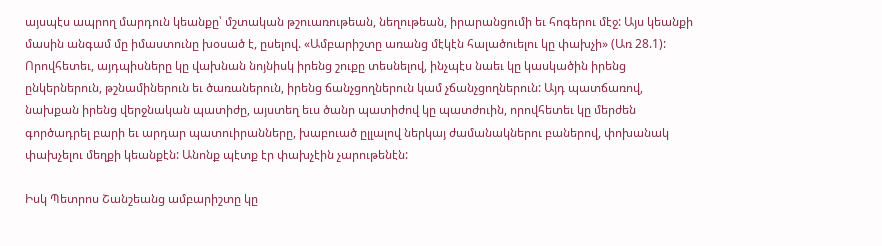այսպէս ապրող մարդուն կեանքը՝ մշտական թշուառութեան, նեղութեան, իրարանցումի եւ հոգերու մէջ: Այս կեանքի մասին անգամ մը իմաստունը խօսած է, ըսելով. «Ամբարիշտը առանց մէկէն հալածուելու կը փախչի» (Առ 28.1): Որովհետեւ, այդպիսները կը վախնան նոյնիսկ իրենց շուքը տեսնելով, ինչպէս նաեւ կը կասկածին իրենց ընկերներուն, թշնամիներուն եւ ծառաներուն, իրենց ճանչցողներուն կամ չճանչցողներուն: Այդ պատճառով, նախքան իրենց վերջնական պատիժը, այստեղ եւս ծանր պատիժով կը պատժուին, որովհետեւ կը մերժեն գործադրել բարի եւ արդար պատուիրանները, խաբուած ըլլալով ներկայ ժամանակներու բաներով, փոխանակ փախչելու մեղքի կեանքէն: Անոնք պէտք էր փախչէին չարութենէն:

Իսկ Պետրոս Շանշեանց ամբարիշտը կը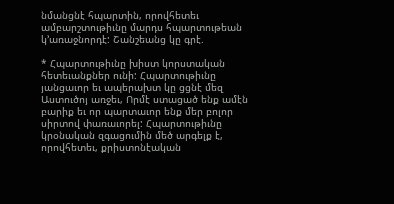նմանցնէ հպարտին, որովհետեւ ամբարշտութիւնը մարդս հպարտութեան կ՚առաջնորդէ: Շանշեանց կը գրէ.

* Հպարտութիւնը խիստ կորստական հետեւանքներ ունի: Հպարտութիւնը յանցաւոր եւ ապերախտ կը ցցնէ մեզ Աստուծոյ առջեւ, Որմէ ստացած ենք ամէն բարիք եւ որ պարտաւոր ենք մեր բոլոր սիրտով փառաւորել: Հպարտութիւնը կրօնական զգացումին մեծ արգելք է, որովհետեւ, քրիստոնէական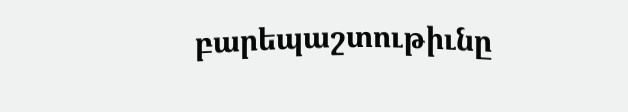բարեպաշտութիւնը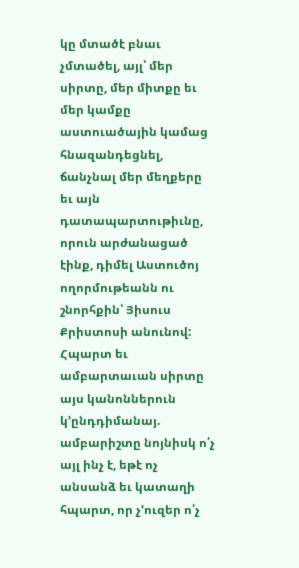կը մտածէ բնաւ չմտածել, այլ՝ մեր սիրտը, մեր միտքը եւ մեր կամքը աստուածային կամաց հնազանդեցնել, ճանչնալ մեր մեղքերը եւ այն դատապարտութիւնը, որուն արժանացած էինք, դիմել Աստուծոյ ողորմութեանն ու շնորհքին՝ Յիսուս Քրիստոսի անունով: Հպարտ եւ ամբարտաւան սիրտը այս կանոններուն կ՚ընդդիմանայ. ամբարիշտը նոյնիսկ ո՛չ այլ ինչ է, եթէ ոչ անսանձ եւ կատաղի հպարտ, որ չ՚ուզեր ո՛չ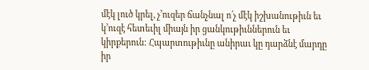մէկ լուծ կրել, չ՚ուզեր ճանչնալ ո՛չ մէկ իշխանութիւն եւ կ՚ուզէ հետեւիլ միայն իր ցանկութիւններուն եւ կիրքերուն: Հպարտութիւնը անիրաւ կը դարձնէ մարդը իր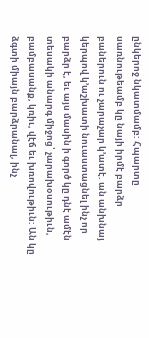ընկերոջ նկատմամբ: Հպարտը սառնութեամբ կը նայի իրմէ բարձր բաներուն ու չարաչար կ՚ատէ. ան անխնայ կերպով կ՚աշխատի նուաստացնել ինչ որ բարձր է, եւ այս մասին ի գործ կը դնէ ամէն տեսակի անարգ միջոց՝ չարախօսութիւն, բամբասանք, կռիւ, վէճ եւ խռովութիւն: Ան կը ձգտի միայն բարձրանալ, ինչ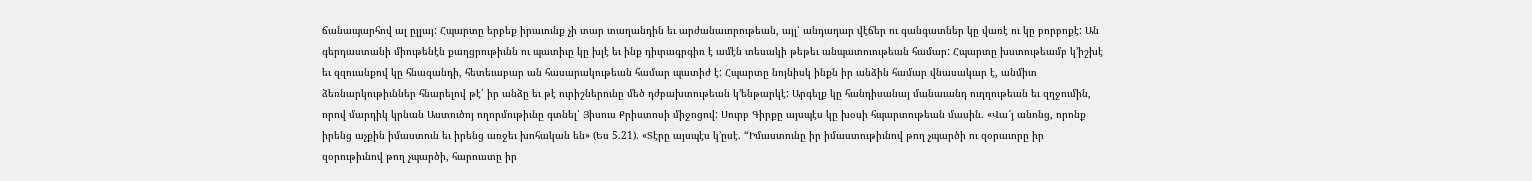ճանապարհով ալ ըլլայ: Հպարտը երբեք իրաւունք չի տար տաղանդին եւ արժանաւորութեան, այլ՝ անդադար վէճեր ու գանգատներ կը վառէ ու կը բորբոքէ: Ան գերդաստանի միութենէն քաղցրութիւնն ու պատիւը կը խլէ եւ ինք դիւրագրգիռ է ամէն տեսակի թեթեւ անպատուութեան համար: Հպարտը խստութեամբ կ՚իշխէ եւ զզուանքով կը հնազանդի, հետեւաբար ան հասարակութեան համար պատիժ է: Հպարտը նոյնիսկ ինքն իր անձին համար վնասակար է, անմիտ ձեռնարկութիւններ հնարելով թէ՛ իր անձը եւ թէ ուրիշներունը մեծ դժբախտութեան կ՚ենթարկէ: Արգելք կը հանդիսանայ մանաւանդ ուղղութեան եւ զղջումին, որով մարդիկ կրնան Աստուծոյ ողորմութիւնը գտնել՝ Յիսուս Քրիստոսի միջոցով: Սուրբ Գիրքը այսպէս կը խօսի հպարտութեան մասին. «Վա՜յ անոնց, որոնք իրենց աչքին իմաստուն եւ իրենց առջեւ խոհական են» (Ես 5.21). «Տէրը այսպէս կ՚ըսէ. “Իմաստունը իր իմաստութիւնով թող չպարծի ու զօրաւորը իր զօրութիւնով թող չպարծի, հարուստը իր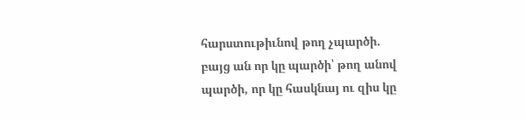հարստութիւնով թող չպարծի. բայց ան որ կը պարծի՝ թող անով պարծի, որ կը հասկնայ ու զիս կը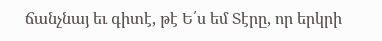ճանչնայ եւ գիտէ, թէ Ե՛ս եմ Տէրը, որ երկրի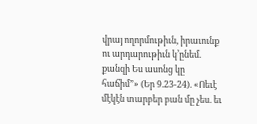վրայ ողորմութիւն, իրաւունք ու արդարութիւն կ՚ընեմ. քանզի Ես ասոնց կը հաճիմ”» (Եր 9.23-24). «Ոեւէ մէկէն տարբեր բան մը չես. եւ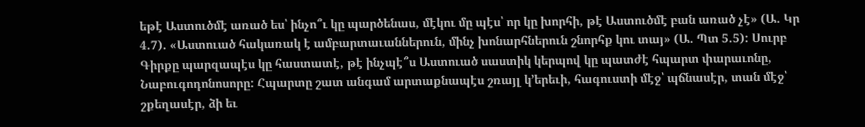եթէ Աստուծմէ առած ես՝ ինչո՞ւ կը պարծենաս, մէկու մը պէս՝ որ կը խորհի, թէ Աստուծմէ բան առած չէ» (Ա. Կր 4.7). «Աստուած հակառակ է ամբարտաւաններուն, մինչ խոնարհներուն շնորհք կու տայ» (Ա. Պտ 5.5): Սուրբ Գիրքը պարզապէս կը հաստատէ, թէ ինչպէ՞ս Աստուած սաստիկ կերպով կը պատժէ հպարտ փարաւոնը, Նաբուգոդոնոսորը: Հպարտը շատ անգամ արտաքնապէս շռայլ կ՚երեւի, հագուստի մէջ՝ պճնասէր, տան մէջ՝ շքեղասէր, ձի եւ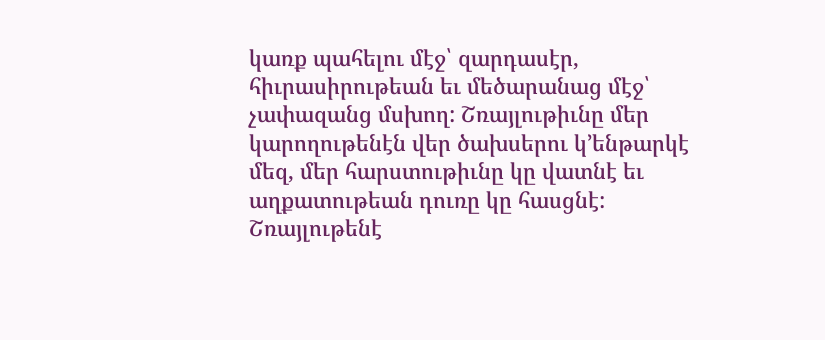կառք պահելու մէջ՝ զարդասէր, հիւրասիրութեան եւ մեծարանաց մէջ՝ չափազանց մսխող: Շռայլութիւնը մեր կարողութենէն վեր ծախսերու կ՚ենթարկէ մեզ, մեր հարստութիւնը կը վատնէ եւ աղքատութեան դուռը կը հասցնէ: Շռայլութենէ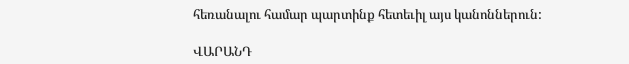հեռանալու համար պարտինք հետեւիլ այս կանոններուն:

ՎԱՐԱՆԴ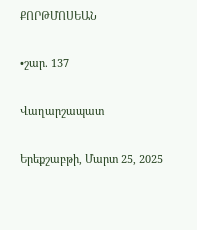ՔՈՐԹՄՈՍԵԱՆ

•շար. 137

Վաղարշապատ

Երեքշաբթի, Մարտ 25, 2025